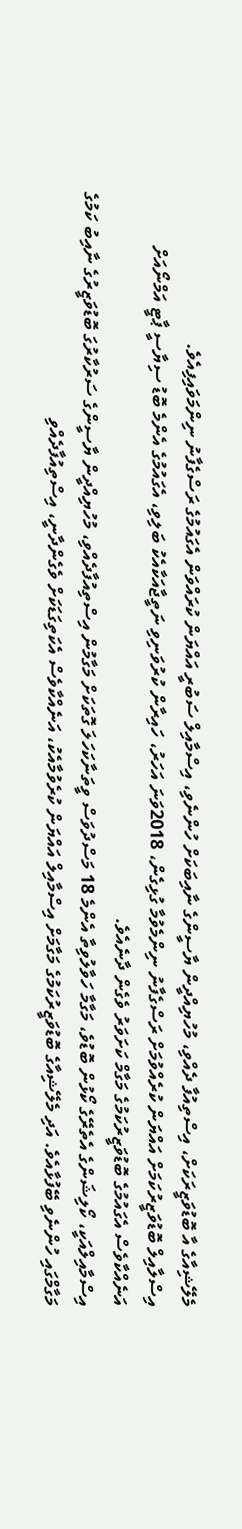މެލޭޝިއާގެ އާ ބޮޑުވަޒީރަކަށް، އިސްތިއުފާ ދެއްވި، މުހުޔިއްދީން ޔާސީންގެ ނާއިބަކަށް ހުންނެވި، އިސްމާއިލް ސަބުރީ އައްޔަން ކުރައްވަން އެގައުމުގެ ރަސްގެފާނު ނިންމަވައިފިއެވެ.
އިސްލާއިލް ބޮޑުވަޒީރުކަމަށް އައްޔަން ކުރެއްވުމަށް ރަސްގެފާނު ނިންމެވުމާ ގުޅިގެން، 2018ވަނަ އަހަރު، ހައިރާން ކުރުވަނިވި ނަތީޖާއަކާއެކު ބަލިވި، އެގައުމުގެ އެންމެ ބޮޑު ސިޔާސީ ޕާޓީ އަމްނޯއަށް އަނެއްކާވެސް އެގައުމުގެ ބޮޑުވަޒީރުކަމުގެ މަގާމް ކަށަވަރު ވެގެން ދާނެއެވެ.
އިސްމާއިލްއަކީ، ކޯލިޝަންގެ އެތެރޭގެ ކޯޅުން ބޮޑުވެ، މަގާމާ ހަވާލުވިތާ އެންމެ 18 މަސްދުވަސް ވީތަނާކަހަލަ ގޮތަކަށް މަގާމުން އިސްތިއުފާދެއްވި، މުހުޔިއްދީން ޔާސީންގެ ސަރުކާރުގަ ބޮޑުވަޒީރުގެ ނާއިބު ކަމުގެ މަގާމްގައި ހުންނެވި ބޭފުޅާއެވެ. އަދި މެލޭޝިއާގެ ބޮޑުވަޒީރުކަމުގެ މަގާމަށް އިސްމާއިލް އައްޔަން ކުރެވުމާއެކު، އަނެއްކާވެސް އެކަތިގަޑަކަށް ވެގެންދާނީ، އިސްތިއުފާދެއްވި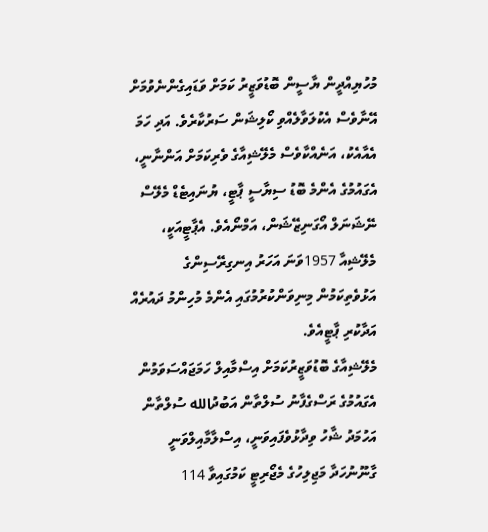މުހުޔިއްދީން ޔާސީން ބޮޑުވަޒީރު ކަމަށް ވަޑައިގެންނެވުމަށް އޭނާވެސް އެކުލަވާލެއްވި ކޯލިޝަން ސަރުކާރެވެ. އަދި ހަމަ އެއާއެކު، އަނެއްކާވެސް މެލޭޝިއާގެ ވެރިކަމަށް އަންނާނީ، އެގައުމުގެ އެންމެ ބޮޑު ސިޔާސީ ޕާޓީ، ޔުނައިޓެޑް މެލޭސް ނޭޝަނަލް އޯގަނިޒޭޝަން، އަމްނޯއެވެ. އެޕާޓީއަކީ، މެލޭޝިއާ 1957ވަނަ އަހަރު އިނގިރޭސިންގެ އަޅުވެތިކަމުން މިނިވަންކުރުމުގައި އެންމެ މުހިންމު ދައުރެއް އަދާކުރި ޕާޓީއެވެ.
މެލޭޝިއާގެ ބޮޑުވަޒީރުކަމަށް އިސްމާއިލް ހަމަޖައްސަވަމުން އެގައުމުގެ ރަސްގެފާނު ސުލްތާން އަބުދުالله ސުލްތާން އަހުމަދު ޝާހު ވިދާޅުވެފައިވަނީ، އިސްލާމާއިލްވަނީ ގާނޫނުހަދާ މަޖިލިހުގެ މެޖޯރިޓީ ކަމުގައިވާ 114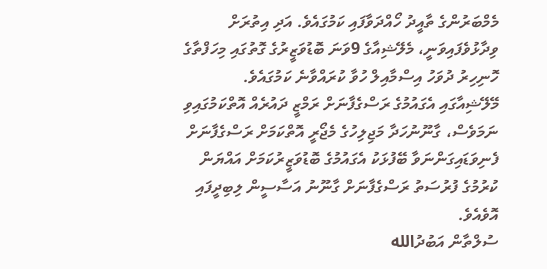މެމްބަރުންގެ ތާއީދު ހޯއްދަވާފައި ކަމުގައެވެ. އަދި އިތުރަށް ވިދާޅުވެފައިވަނީ، މެލޭޝިއާގެ 9ވަނަ ބޮޑުވަޒީރުގެ ގޮތުގައި މިހަފްތާގެ ހޮނިހިރު ދުވަހު އިސްމާއިލް ހުވާ ކުރައްވާނެ ކަމުގައެވެ.
މޭލޭޝިއާގައި އެގައުމުގެ ރަސްގެފާނަށް ރަމްޒީ ދައުރެއް އޮތްކަމުގައިވި ނަމަވެސް، ގާނޫނުހަދާ މަޖިލިހުގެ މެޖޯރީ އޮތްކަމަށް ރަސްގެފާނަށް ފެނިވަޑައިގަންނަވާ ބޭފުޅަކު އެގައުމުގެ ބޮޑުވަޒީރުކަމަށް އައްޔަން ކުރުމުގެ ފުރުސަތު ރަސްގެފާނަށް ގާނޫނު އަސާސީން ލިބިދީފައި އޮވެއެވެ.
ސުލްތާން އަބުދުالله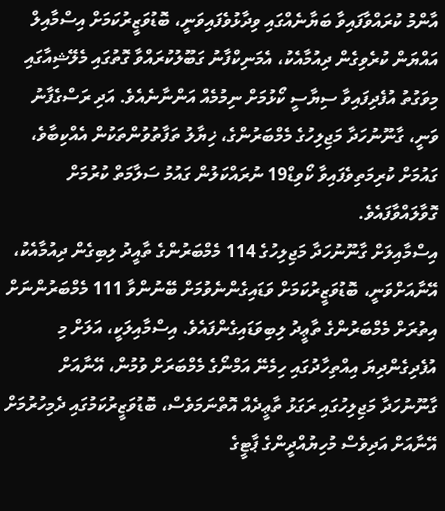އާންމު ކުރައްވާފައިވާ ބަޔާނެއްގައި ވިދާޅުވެފައިވަނީ، ބޮޑުވަޒީރުކަމަށް އިސްމާއިލް އައްޔަން ކުރެވިގެން ދިއުމާއެކު، އެމަނިކްފާނު ގަބޫލުކުރައްވާ ގޮތުގައި މެލޭޝިއާގައި މިވަގުތު އުފެދިފައިވާ ސިޔާސީ ކޯޅުމަށް ނިމުމެއް އަންނާނެއެވެ. އަދި ރަސްގެފާނު ވަނީ، ގާނޫނުހަދާ މަޖިލިހުގެ މެމްބަރުންގެ، ޚިޔާލު ތަފާތުވުންތަކުން އެއްކިބާވެ، ގައުމަށް ކުރިމަތިވެފައިވާ ކޯވިޑް19 ނުރައްކަލުން ގައުމު ސަލާމަތް ކުރުމަށް ގޮވާލައްވާފައެވެ.
އިސްމާއިލަށް ގާނޫނުހަދާ މަޖިލިހުގެ 114 މެމްބަރުންގެ ތާއީދު ލިބިގެން ދިއުމާއެކު، އޭނާއަށްވަނީ، ބޮޑުވަޒީރުކަމަށް ވަޑައިގެންނެވުމަށް ބޭނުންވާ 111 މެމްބަރުންނަށް އިތުރަށް މެމްބަރުންގެ ތާޢީދު ލިބިވަޑައިގެންފައެވެ. އިސްމާއިލަކީ، އަލަށް މި އުފެދިގެންދިޔަ އިއްތިހާދުގައި ހިމެނޭ އަމްނޯގެ މެމްބަރަށް ވުމުން، އޭނާއަށް ގާނޫނުހަދާ މަޖިލިހުގައި ރަގަޅު ތާޢީދެއް އޮތްނަމަވެސް، ބޮޑުވަޒީރުކަމުގައި ދެމިހުރުމަށް އޭނާއަށް އަދިވެސް މުހިޔުއްދީންގެ ޕާޓީގެ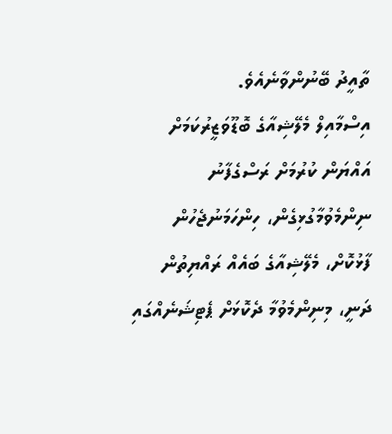ތާއީދު ބޭނުންވާނެއެވެ.
އިސްމާއިލް މެލޭޝިއާގެ ބޮޑޫވަޒީރުކަމަށް އައްޔަން ކުރުމަށް ރަސްގެފާނު ނިންމެވުމާގުޅިގެން، ހިންހަމަނުޖެހުން ފާޅުކޮށް، މެލޭޝިއާގެ ބައެއް ރައްޔިތުން ދަނީ، މިނިންމެވުމާ ދެކޮޅަށް ޕެޓިޝަނެއްގައި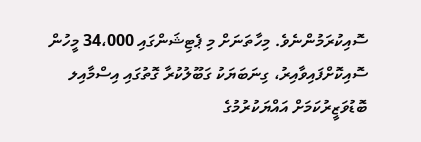ސޮއިކުރަމުންނެވެ. މިހާތަނަށް މި ޕެޓިޝަންގައި 34،000 މީހުން ސޮއިކޮށްފައިވާއިރު، ގިނަބަޔަކު ގަބޫލުކުރާ ގޮތުގައި އިސްމާއިލ ބޮޑުވަޒީރުކަމަށް އައްޔަކުރުމުގެ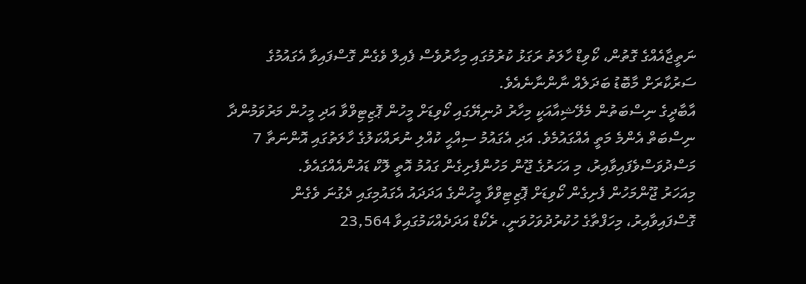ނަތީޖާއެއްގެ ގޮތުން، ކޯވިޑް ހާލަތު ރަގަޅު ކުރުމުގައި މިހާރުވެސް ފެއިލް ވެގެން ގޮސްފައިވާ އެގައުމުގެ ސަރުކާރަށް މާބޮޑު ބަދަލެއް ނާންނާނެއެވެ.
އާބާދީގެ ނިސްބަތުން މެލޭޝިއާއަކީ މިހާރު ދުނިޔޭގައި ކޯވިޑަށް މީހުން ޕޮޒިޓިވްވާ އަދި މީހުން މަރުވަމުންދާ ނިސްބަތް އެންމެ މަތީ އެއްގައުމެވެ. އަދި އެގައުމު ސިއްޙީ ކުއްލި ނުރައްކަލުގެ ހާލަތުގައި އޮންނަތާ 7 މަސްދުވަސްވެފައިވާއިރު، މި އަހަރުގެ ޖޫން މަހުންފެށިގެން ގައުމު އޮތީ ލޮކް ޑައުންއެއްގައެވެ.
މިއަހަރު ޖޫންމަހުން ފެށިގެން ކޯވިޑަށް ޕޮޒިޓިވްވާ މީހުންގެ އަދަދައު އެގައުމިގައި ދެގުނަ ވެގެން ގޮސްފައިވާއިރު، މިހަފްތާގެ ހުކުރުދުވަހުވަނީ، ރެކޯޑް އަދަދެއްކަމުގައިވާ 23,564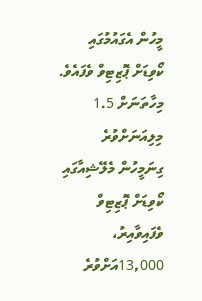މީހުން އެގައުމުގައި ކޯވިޑަށް ޕޮޒިޓިވް ވެފައެވެ. މިހާތަނަށް 1.5 މިލިއަނަށްވުރެ ގިނަމީހުން މެލޭޝިއާގައި ކޯވިޑަށް ޕޮޒިޓިވް ވެފައިވާއިރު، 13,000އަށްވުރެ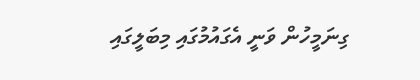ގިނަމީހުން ވަނީ އެގައުމުގައި މިބަލީގައި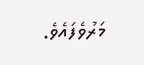މަރުވެފައެވެ.